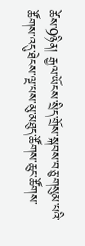ཚེས་9ཉིན། རྒྱལ་ཡོངས་སྲིད་གྲོས་སྐབས་བཅུ་གསུམ་པའི་ཚོགས་འདུ་ཐེངས་ལྔ་པས་མུ་མཐུད་ཚོགས་ཆུང་ཚོགས་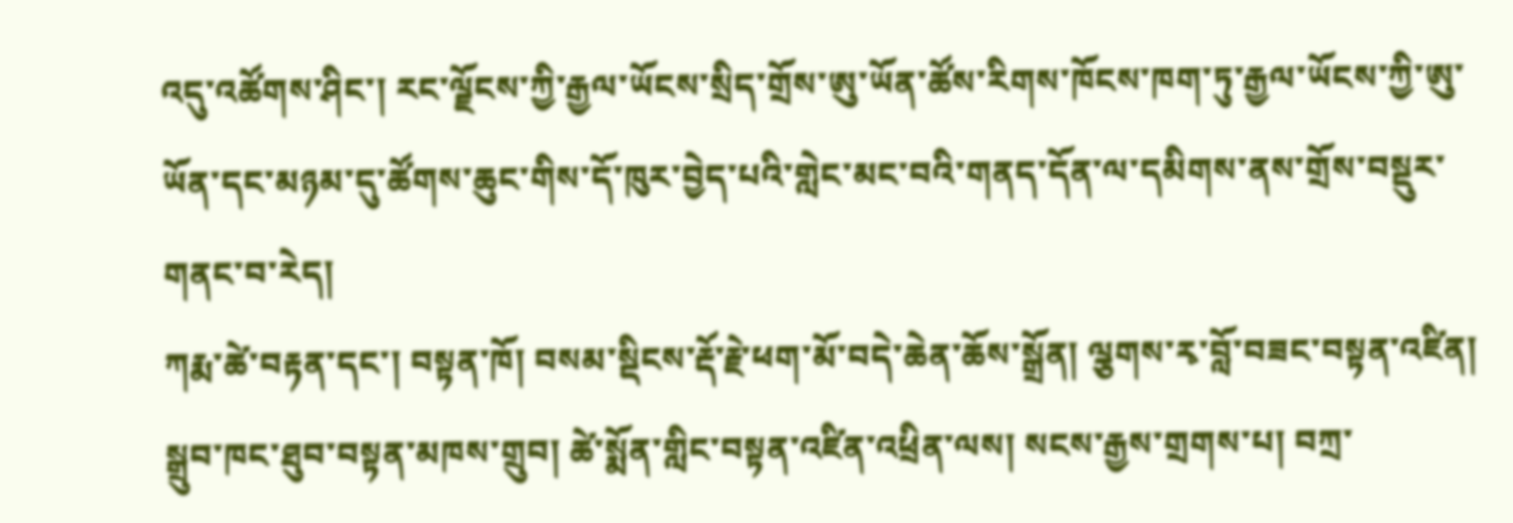འདུ་འཚོགས་ཤིང་། རང་ལྗོངས་ཀྱི་རྒྱལ་ཡོངས་སྲིད་གྲོས་ཨུ་ཡོན་ཚོས་རིགས་ཁོངས་ཁག་ཏུ་རྒྱལ་ཡོངས་ཀྱི་ཨུ་ཡོན་དང་མཉམ་དུ་ཚོགས་ཆུང་གིས་དོ་ཁུར་བྱེད་པའི་གླེང་མང་བའི་གནད་དོན་ལ་དམིགས་ནས་གྲོས་བསྡུར་གནང་བ་རེད།
ཀརྨ་ཚེ་བརྟན་དང་། བསྟན་ཁོ། བསམ་སྡིངས་རྡོ་རྗེ་ཕག་མོ་བདེ་ཆེན་ཆོས་སྒྲོན། ལྕགས་རྭ་བློ་བཟང་བསྟན་འཛིན། སྒྲུབ་ཁང་ཐུབ་བསྟན་མཁས་གྲུབ། ཚེ་སྨོན་གླིང་བསྟན་འཛིན་འཕྲིན་ལས། སངས་རྒྱས་གྲགས་པ། བཀྲ་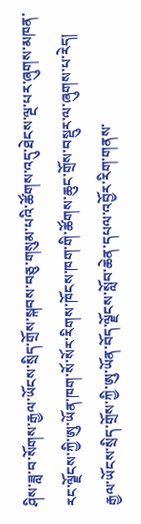ཤིས་ཟླ་བ་སོགས་རྒྱལ་ཡོངས་སྲིད་གྲོས་སྐབས་བཅུ་གསུམ་པའི་ཚོགས་འདུ་ཐེངས་ལྔ་པར་ཞུགས་མཁན་རང་ལྗོངས་ཀྱི་ཨུ་ཡོན་ཁག་སོ་སོར་རིགས་ཁོངས་ཁག་གི་ཚོགས་ཆུང་གྲོས་བསྡུར་ལ་ཞུགས་པ་རེད།
རྒྱལ་ཡོངས་སྲིད་གྲོས་ཀྱི་ཨུ་ཡོན་བོད་ལྗོངས་སློབ་ཆེན་དཔལ་འབྱོར་རིག་གནས་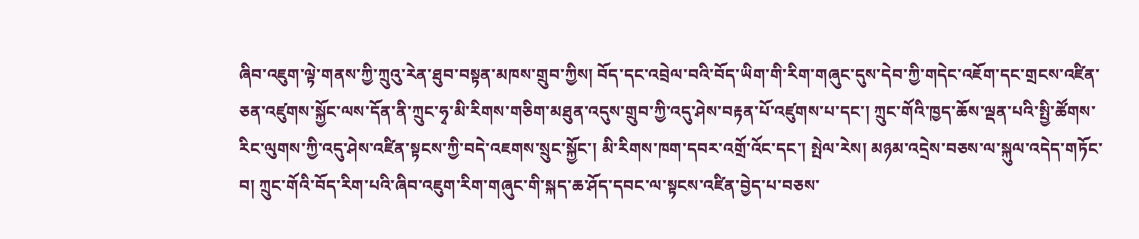ཞིབ་འཇུག་ལྟེ་གནས་ཀྱི་ཀྲུའུ་རེན་ཐུབ་བསྟན་མཁས་གྲུབ་ཀྱིས། བོད་དང་འབྲེལ་བའི་བོད་ཡིག་གི་རིག་གཞུང་དུས་དེབ་ཀྱི་གདེང་འཇོག་དང་གྲངས་འཛིན་ཅན་འཛུགས་སྐྱོང་ལས་དོན་ནི་ཀྲུང་ཧྭ་མི་རིགས་གཅིག་མཐུན་འདུས་གྲུབ་ཀྱི་འདུ་ཤེས་བརྟན་པོ་འཛུགས་པ་དང་། ཀྲུང་གོའི་ཁྱད་ཆོས་ལྡན་པའི་སྤྱི་ཚོགས་རིང་ལུགས་ཀྱི་འདུ་ཤེས་འཛིན་སྟངས་ཀྱི་བདེ་འཇགས་སྲུང་སྐྱོང་། མི་རིགས་ཁག་དབར་འགྲོ་འོང་དང་། སྤེལ་རེས། མཉམ་འདྲེས་བཅས་ལ་སྐུལ་འདེད་གཏོང་བ། ཀྲུང་གོའི་བོད་རིག་པའི་ཞིབ་འཇུག་རིག་གཞུང་གི་སྐད་ཆ་ཤོད་དབང་ལ་སྟངས་འཛིན་བྱེད་པ་བཅས་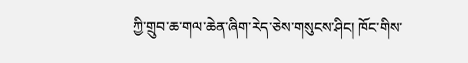ཀྱི་གྲུབ་ཆ་གལ་ཆེན་ཞིག་རེད་ཅེས་གསུངས་ཤིང། ཁོང་གིས་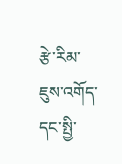རྩེ་རིམ་ཇུས་འགོད་དང་སྤྱི་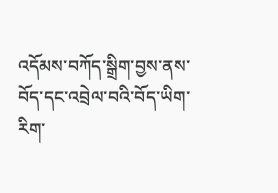འདོམས་བཀོད་སྒྲིག་བྱས་ནས་བོད་དང་འབྲེལ་བའི་བོད་ཡིག་རིག་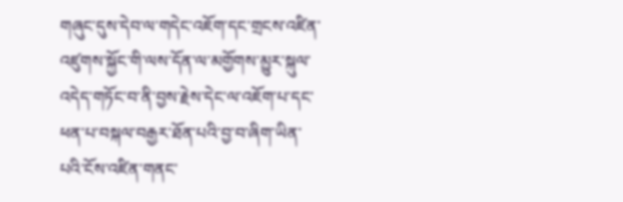གཞུང་དུས་དེབ་ལ་གདེང་འཇོག་དང་གྲངས་འཛིན་འཛུགས་སྐྱོང་གི་ལས་དོན་ལ་མགྱོགས་མྱུར་སྐུལ་འདེད་གཏོང་བ་ནི་བྱས་རྗེས་དེང་ལ་འཇོག་པ་དང་ཕན་པ་བསྐལ་བརྒྱར་ཐོན་པའི་བྱ་བ་ཞིག་ཡིན་པའི་ངོས་འཛིན་གནང་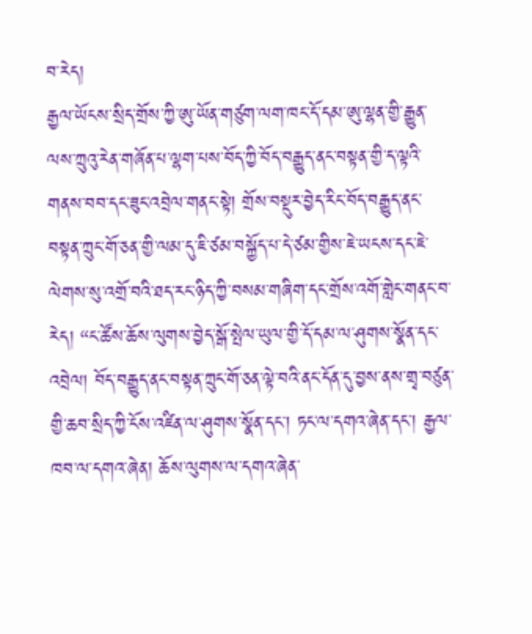བ་རེད།
རྒྱལ་ཡོངས་སྲིད་གྲོས་ཀྱི་ཨུ་ཡོན་གཙུག་ལག་ཁང་དོ་དམ་ཨུ་ལྷན་གྱི་རྒྱུན་ལས་ཀྲུའུ་རེན་གཞོན་པ་ལྷག་པས་བོད་ཀྱི་བོད་བརྒྱུད་ནང་བསྟན་གྱི་ད་ལྟའི་གནས་བབ་དང་ཟུང་འབྲེལ་གནང་སྟེ། གྲོས་བསྡུར་བྱེད་རིང་བོད་བརྒྱུད་ནང་བསྟན་ཀྲུང་གོ་ཅན་གྱི་ལམ་དུ་ཇི་ཙམ་བསྐྱོད་པ་དེ་ཙམ་གྱིས་ཇེ་ཡངས་དང་ཇེ་ལེགས་སུ་འགྲོ་བའི་ཐད་རང་ཉིད་ཀྱི་བསམ་གཞིག་དང་གྲོས་འགོ་གླེང་གནང་བ་རེད། “ང་ཚོས་ཆོས་ལུགས་བྱེད་སྒོ་སྤེལ་ཡུལ་གྱི་དོ་དམ་ལ་ཤུགས་སྣོན་དང་འབྲེལ། བོད་བརྒྱུད་ནང་བསྟན་ཀྲུང་གོ་ཅན་ལྟེ་བའི་ནང་དོན་དུ་བྱས་ནས་གྲྭ་བཙུན་གྱི་ཆབ་སྲིད་ཀྱི་ངོས་འཛིན་ལ་ཤུགས་སྣོན་དང་། ཏང་ལ་དགའ་ཞེན་དང་། རྒྱལ་ཁབ་ལ་དགའ་ཞེན། ཆོས་ལུགས་ལ་དགའ་ཞེན་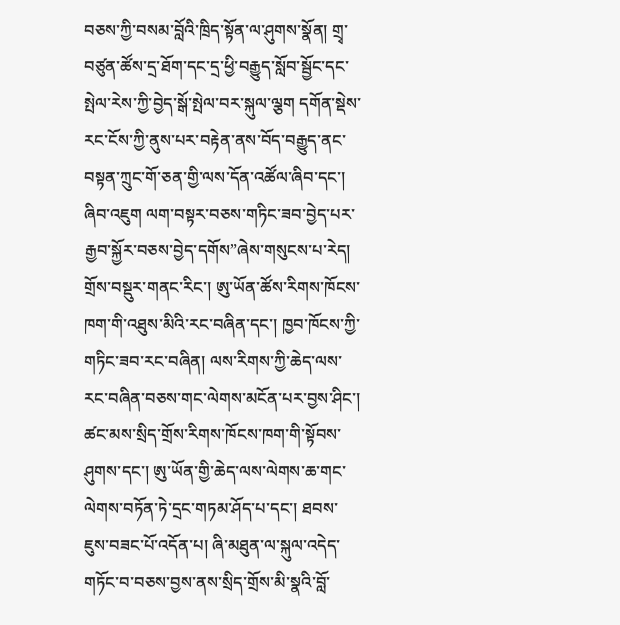བཅས་ཀྱི་བསམ་བློའི་ཁྲིད་སྟོན་ལ་ཤུགས་སྣོན། གྲྭ་བཙུན་ཚོས་དྲ་ཐོག་དང་དྲ་ཕྱི་བརྒྱུད་སློབ་སྦྱོང་དང་སྤེལ་རེས་ཀྱི་བྱེད་སྒོ་སྤེལ་བར་སྐུལ་ལྕག དགོན་སྡེས་རང་ངོས་ཀྱི་ནུས་པར་བརྟེན་ནས་བོད་བརྒྱུད་ནང་བསྟན་ཀྲུང་གོ་ཅན་གྱི་ལས་དོན་འཚོལ་ཞིབ་དང་། ཞིབ་འཇུག ལག་བསྟར་བཅས་གཏིང་ཟབ་བྱེད་པར་རྒྱབ་སྐྱོར་བཅས་བྱེད་དགོས”ཞེས་གསུངས་པ་རེད།
གྲོས་བསྡུར་གནང་རིང་། ཨུ་ཡོན་ཚོས་རིགས་ཁོངས་ཁག་གི་འཐུས་མིའི་རང་བཞིན་དང་། ཁྱབ་ཁོངས་ཀྱི་གཏིང་ཟབ་རང་བཞིན། ལས་རིགས་ཀྱི་ཆེད་ལས་རང་བཞིན་བཅས་གང་ལེགས་མངོན་པར་བྱས་ཤིང་། ཚང་མས་སྲིད་གྲོས་རིགས་ཁོངས་ཁག་གི་སྟོབས་ཤུགས་དང་། ཨུ་ཡོན་གྱི་ཆེད་ལས་ལེགས་ཆ་གང་ལེགས་བཏོན་ཏེ་དྲང་གཏམ་ཤོད་པ་དང་། ཐབས་ཇུས་བཟང་པོ་འདོན་པ། ཞི་མཐུན་ལ་སྐུལ་འདེད་གཏོང་བ་བཅས་བྱས་ནས་སྲིད་གྲོས་མི་སྣའི་བློ་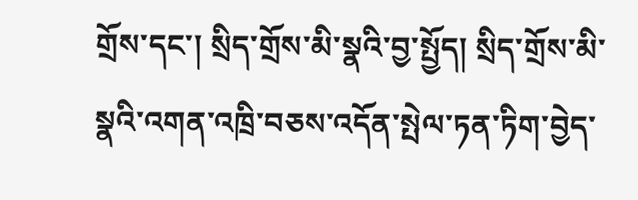གྲོས་དང་། སྲིད་གྲོས་མི་སྣའི་བྱ་སྤྱོད། སྲིད་གྲོས་མི་སྣའི་འགན་འཁྲི་བཅས་འདོན་སྤེལ་ཏན་ཏིག་བྱེད་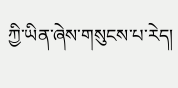ཀྱི་ཡིན་ཞེས་གསུངས་པ་རེད།